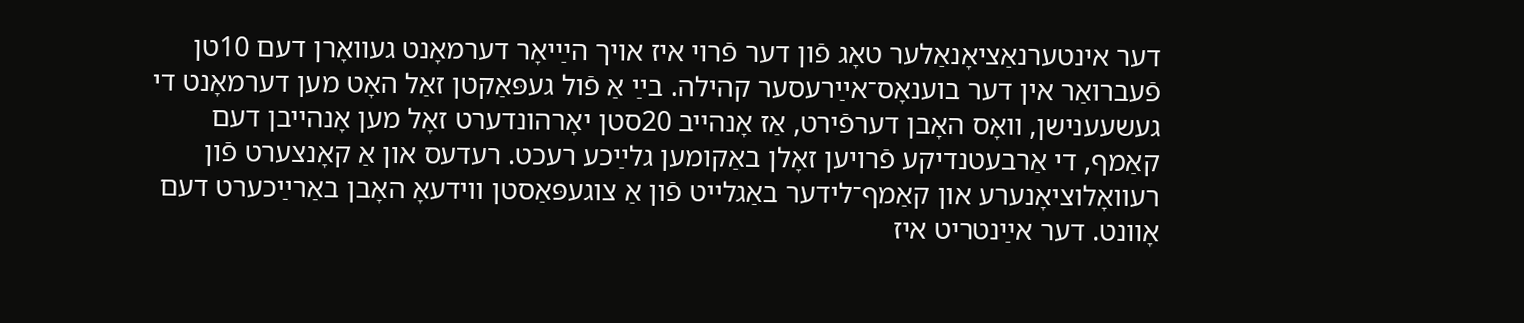דער אינטערנאַציאָנאַלער טאָג פֿון דער פֿרוי איז אויך הײַיאָר דערמאָנט געװאָרן דעם 10טן פֿעברואַר אין דער בוענאָס־אײַרעסער קהילה. בײַ אַ פֿול געפּאַקטן זאַל האָט מען דערמאָנט די געשעענישן, װאָס האָבן דערפֿירט, אַז אָנהייב 20סטן יאָרהונדערט זאָל מען אָנהייבן דעם קאַמף, די אַרבעטנדיקע פֿרויען זאָלן באַקומען גלײַכע רעכט. רעדעס און אַ קאָנצערט פֿון רעװאָלוציאָנערע און קאַמף־לידער באַגלייט פֿון אַ צוגעפּאַסטן װידעאָ האָבן באַרײַכערט דעם אָװנט. דער אײַנטריט איז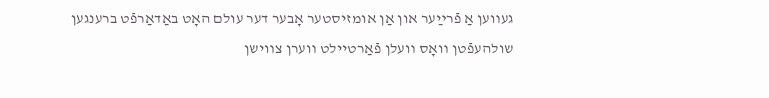געװען אַ פֿרײַער און אַן אומזיסטער אָבער דער עולם האָט באַדאַרפֿט ברענגען שולהעפֿטן װאָס װעלן פֿאַרטיילט װערן צװישן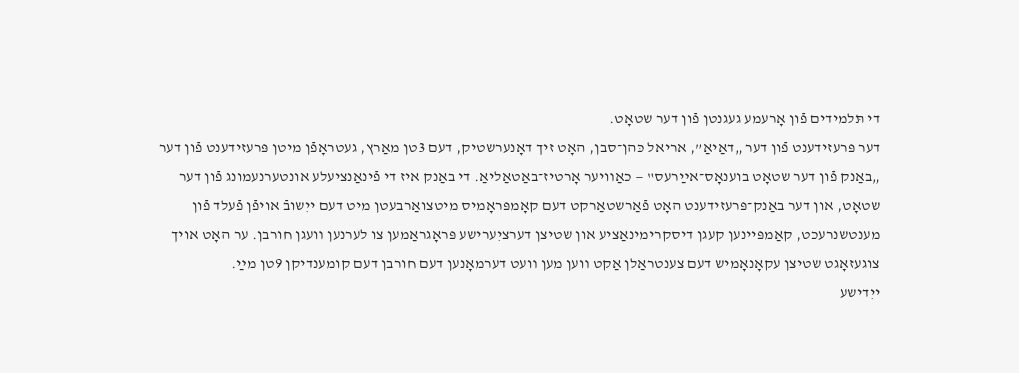די תּלמידים פֿון אָרעמע געגנטן פֿון דער שטאָט.
דער פּרעזידענט פֿון דער „דאַיאַ”, אריאל כּהן־סבן, האָט זיך דאָנערשטיק, דעם 3טן מאַרץ, געטראָפֿן מיטן פּרעזידענט פֿון דער „באַנק פֿון דער שטאָט בוענאָס־אײַרעס‟ — כאַװיער אָרטיז־באַטאַליאַ. די באַנק איז די פֿינאַנציעלע אונטערנעמונג פֿון דער שטאָט, און דער באַנק־פּרעזידענט האָט פֿאַרשטאַרקט דעם קאָמפּראָמיס מיטצואַרבעטן מיט דעם ייִשובֿ אויפֿן פֿעלד פֿון מענטשנרעכט, קאַמפּיינען קעגן דיסקרימינאַציע און שטיצן דערציִערישע פּראָגראַמען צו לערנען װעגן חורבן. ער האָט אויך צוגעזאָגט שטיצן עקאָנאָמיש דעם צענטראַלן אַקט װען מען װעט דערמאָנען דעם חורבן דעם קומענדיקן 9טן מײַ.
ייִדישע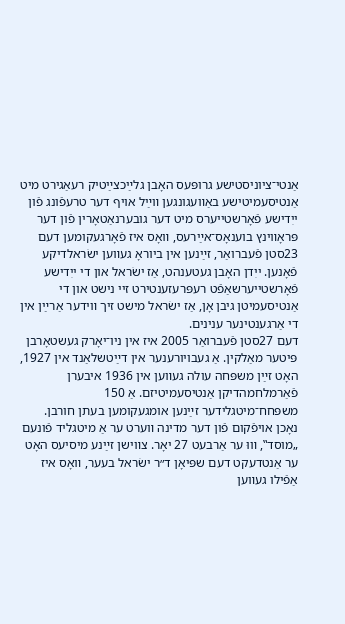אַנטי־ציוניסטישע גרופּעס האָבן גלײַכצײַטיק רעאַגירט מיט אַנטיסעמיטישע באַװעגונגען װײַל אויף דער טרעפֿונג פֿון ייִדישע פֿאָרשטייערס מיט דער גובערנאַטאָרין פֿון דער פּראָװינץ בוענאָס־אײַרעס, װאָס איז פֿאָרגעקומען דעם 23סטן פֿעברואַר, זײַנען אין ביוראָ געװען ישׂראלדיקע פֿאָנען. ייִדן האָבן געטענהט, אַז ישׂראל און די ייִדישע פֿאָרשטייערשאַפֿט רעפּרעזענטירט זיי נישט און די אַנטיסעמיטן גיבן אָן, אַז ישׂראל מישט זיך װידער אַרײַן אין די אַרגענטינער ענינים.
דעם 27סטן פֿעברואַר 2005 איז אין ניו־יאָרק געשטאָרבן פּיטער מאַלקין. אַ געבויורענער אין דײַטשלאַנד אין 1927, האָט זײַן משפּחה עולה געװען אין 1936 איבערן פֿאַרמלחמהדיקן אַנטיסעמיטיזם. אַ 150 משפּחח־מיטגלידער זײַנען אומגעקומען בעתן חורבן. נאָכן אויפֿקום פֿון דער מדינה װערט ער אַ מיטגליד פֿונעם „מוסד‟, װוּ ער אַרבעט 27 יאָר. צװישן זײַנע מיסיעס האָט ער אַנטדעקט דעם שפּיאָן ד״ר ישׂראל בעער, װאָס איז אַפֿילו געװען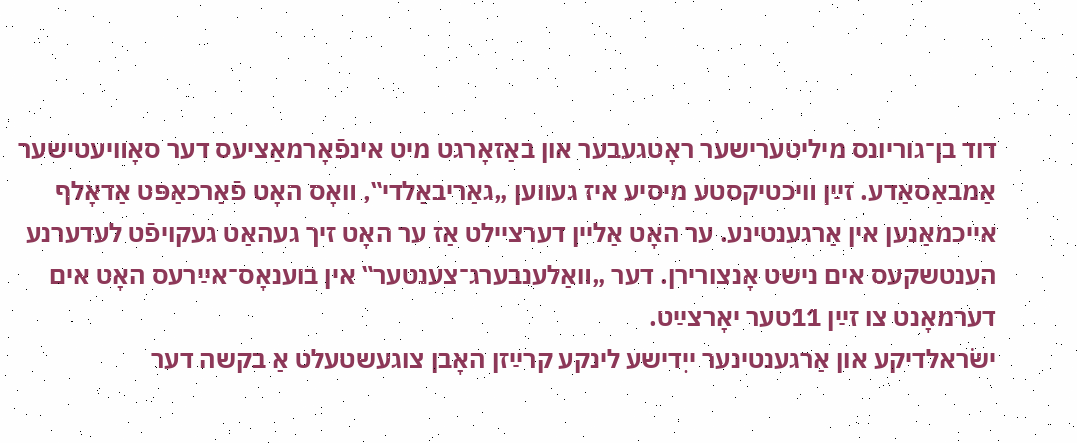דוד בן־גוריונס מיליטערישער ראָטגעבער און באַזאָרגט מיט אינפֿאָרמאַציעס דער סאָװיעטישער אַמבאַסאַדע. זײַן װיכטיקסטע מיסיע איז געװען „גאַריבאַלדי‟, װאָס האָט פֿאַרכאַפּט אַדאָלף אייכמאַנען אין אַרגענטינע. ער האָט אַליין דערציילט אַז ער האָט זיך געהאַט געקויפֿט לעדערנע הענטשקעס אים נישט אָנצורירן. דער „װאַלענבערג־צענטער‟ אין בוענאָס־אײַרעס האָט אים דערמאָנט צו זײַן 11טער יאָרצײַט.
ישׂראלדיקע און אַרגענטינער ייִדישע לינקע קרײַזן האָבן צוגעשטעלט אַ בקשה דער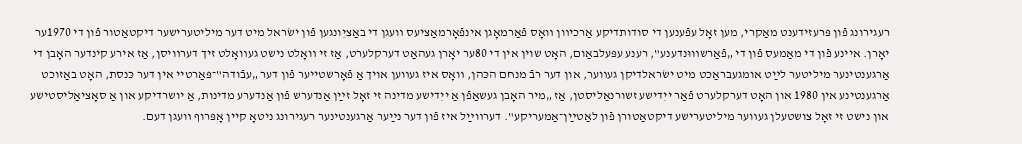רעגירונג פֿון פּרעזידענט מאַקרי, מען זאָל עפֿענען די סודותדיקע אַרכיװן װאָס פֿאַרמאָגן אינפֿאָרמאַציעס װעגן די באַציִונגען פֿון ישׂראל מיט דער מיליטערישער דיקטאַטור פֿון די 1970ער יאָרן. איינע פֿון די מאַמעס פֿון די „פֿאַרשװוּנדענע‟, רענע עפּעלבאַום, האָט שוין אין די 80ער יאָרן געהאַט דערקלערט, אַז זי װאָלט נישט געװאָלט זיך דערװיסן, אַז אירע קינדער האָבן די אַרגענטינער מיליטער לײַט אומגעבראַכט מיט ישׂראלדיקן געװער, און דער רבֿ מנחם הכּהן, װאָס איז געװען אויך אַ פֿאָרשטייער פֿון דער „עבֿודה‟־פּאַרטיי אין דער כּנסת, האָט באַזוכט אַרגענטינע אין 1980 און האָט דערקלערט פֿאַר ייִדישע זשורנאַליסטן, אַז „מיר האָבן געשאַפֿן אַ ייִדישע מדינה זי זאָל זײַן אַנדערש פֿון אַנדערע מדינות, אַ יושרדיקע און אַ סאָציאַליסטישע און נישט זי זאָל צושטעלן געװער מיליטערישע דיקטאַטורן פֿון לאַטײַן־אַמעריקע‟. דערװײַל איז פֿון דער נײַער אַרגענטינער רעגירונג ניטאָ קיין אָפּרוף װעגן דעם.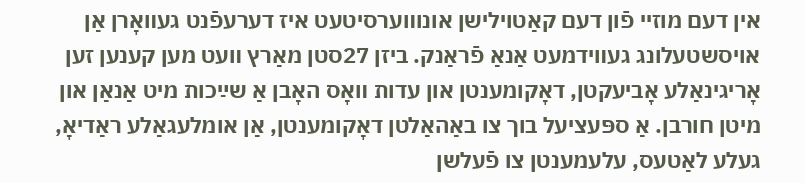אין דעם מוזיי פֿון דעם קאַטוילישן אונוװערסיטעט איז דערעפֿנט געװאָרן אַן אויסשטעלונג געװידמעט אַנאַ פֿראַנק. ביזן 27סטן מאַרץ װעט מען קענען זען אָריגינאַלע אָביעקטן, דאָקומענטן און עדות װאָס האָבן אַ שײַכות מיט אַנאַן און מיטן חורבן. אַ ספּעציעל בוך צו באַהאַלטן דאָקומענטן, אַן אומלעגאַלע ראַדיאָ, געלע לאַטעס, עלעמענטן צו פֿעלשן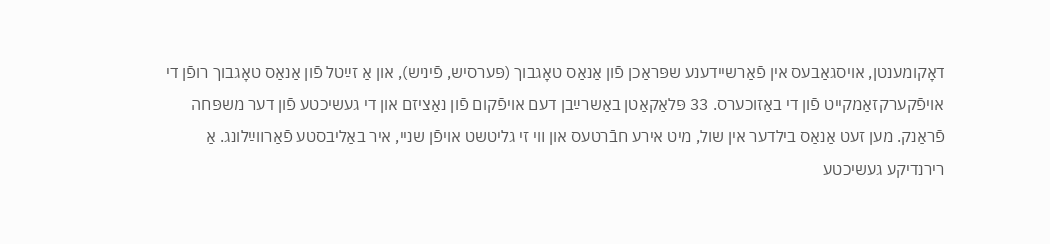דאָקומענטן, אויסגאַבעס אין פֿאַרשיידענע שפּראַכן פֿון אַנאַס טאָגבוך (פּערסיש, פֿיניש), און אַ זײַטל פֿון אַנאַס טאָגבוך רופֿן די אויפֿקערקזאַמקייט פֿון די באַזוכערס. 33 פּלאַקאַטן באַשרײַבן דעם אויפֿקום פֿון נאַציזם און די געשיכטע פֿון דער משפּחה פֿראַנק. מען זעט אַנאַס בילדער אין שול, מיט אירע חבֿרטעס און װי זי גליטשט אויפֿן שניי, איר באַליבסטע פֿאַרװײַלונג. אַ רירנדיקע געשיכטע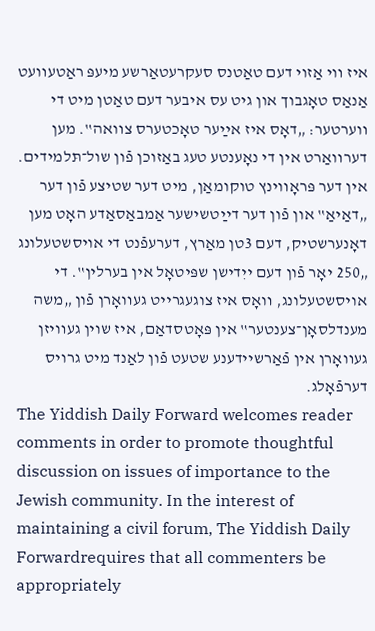איז װי אַזוי דעם טאַטנס סעקרעטאַרשע מיעפּ ראַטעװעט אַנאַס טאָגבוך און גיט עס איבער דעם טאַטן מיט די װערטער: „דאָס איז אײַער טאָכטערס צװאה‟. מען דערװאַרט אין די נאָענטע טעג באַזוכן פֿון שול־תּלמידים.
אין דער פּראָװינץ טוקומאַן, מיט דער שטיצע פֿון דער „דאַיאַ‟ און פֿון דער דײַטשישער אַמבאַסאַדע האָט מען דאָנערשטיק, דעם 3טן מאַרץ, דערעפֿנט די אויסשטעלונג „250 יאָר פֿון דעם ייִדישן שפּיטאָל אין בערלין‟. די אויסשטעלונג, װאָס איז צוגעגרייט געװאָרן פֿון „משה מענדלסאָן־צענטער‟ אין פּאָטסדאַם, איז שוין געװיזן געװאָרן אין פֿאַרשיידענע שטעט פֿון לאַנד מיט גרויס דערפֿאָלג.
The Yiddish Daily Forward welcomes reader comments in order to promote thoughtful discussion on issues of importance to the Jewish community. In the interest of maintaining a civil forum, The Yiddish Daily Forwardrequires that all commenters be appropriately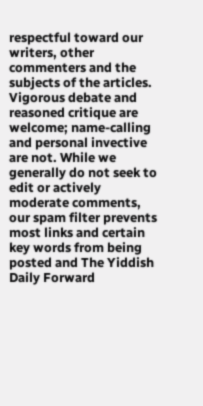respectful toward our writers, other commenters and the subjects of the articles. Vigorous debate and reasoned critique are welcome; name-calling and personal invective are not. While we generally do not seek to edit or actively moderate comments, our spam filter prevents most links and certain key words from being posted and The Yiddish Daily Forward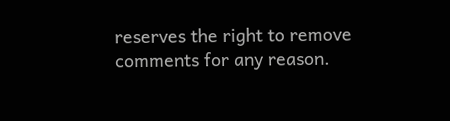reserves the right to remove comments for any reason.